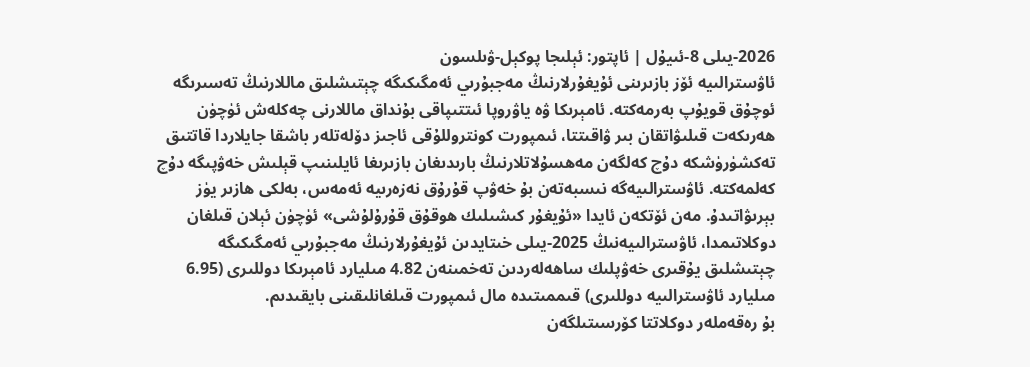2026-يىلى 8-ئىيۇل | ئاپتور: ئېلىجا پوكېل-ۋىلسون
ئاۋسترالىيە ئۆز بازىرىنى ئۇيغۇرلارنىڭ مەجبۇرىي ئەمگىكىگە چېتىشلىق ماللارنىڭ تەسىرىگە ئوچۇق قويۇپ بەرمەكتە. ئامېرىكا ۋە ياۋروپا ئىتتىپاقى بۇنداق ماللارنى چەكلەش ئۈچۈن ھەرىكەت قىلىۋاتقان بىر ۋاقىتتا، ئىمپورت كونتروللۇقى ئاجىز دۆلەتلەر باشقا جايلاردا قاتتىق تەكشۈرۈشكە دۇچ كەلگەن مەھسۇلاتلارنىڭ بارىدىغان بازىرىغا ئايلىنىپ قېلىش خەۋپىگە دۇچ كەلمەكتە. ئاۋسترالىيەگە نىسبەتەن بۇ خەۋپ قۇرۇق نەزەرىيە ئەمەس، بەلكى ھازىر يۈز بېرىۋاتىدۇ. مەن ئۆتكەن ئايدا «ئۇيغۇر كىشىلىك ھوقۇق قۇرۇلۇشى» ئۈچۈن ئېلان قىلغان دوكلاتىمدا، ئاۋسترالىيەنىڭ 2025-يىلى خىتايدىن ئۇيغۇرلارنىڭ مەجبۇرىي ئەمگىكىگە چېتىشلىق يۇقىرى خەۋپلىك ساھەلەردىن تەخمىنەن 4.82 مىليارد ئامېرىكا دوللىرى (6.95 مىليارد ئاۋسترالىيە دوللىرى) قىممىتىدە مال ئىمپورت قىلغانلىقىنى بايقىدىم.
بۇ رەقەملەر دوكلاتتا كۆرسىتىلگەن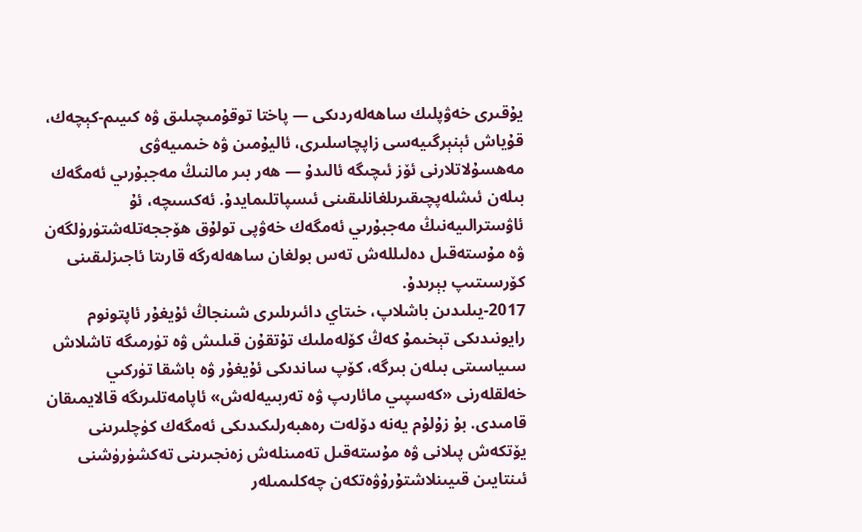يۇقىرى خەۋپلىك ساھەلەردىكى — پاختا توقۇمىچىلىق ۋە كىيىم-كېچەك، قۇياش ئېنېرگىيەسى زاپچاسلىرى، ئاليۇمىن ۋە خىمىيەۋى مەھسۇلاتلارنى ئۆز ئىچىگە ئالىدۇ — ھەر بىر مالنىڭ مەجبۇرىي ئەمگەك بىلەن ئىشلەپچىقىرىلغانلىقىنى ئىسپاتلىمايدۇ. ئەكسىچە، ئۇ ئاۋسترالىيەنىڭ مەجبۇرىي ئەمگەك خەۋپى تولۇق ھۆججەتلەشتۈرۈلگەن ۋە مۇستەقىل دەلىللەش تەس بولغان ساھەلەرگە قارىتا ئاجىزلىقىنى كۆرسىتىپ بېرىدۇ.
2017-يىلىدىن باشلاپ، خىتاي دائىرىلىرى شىنجاڭ ئۇيغۇر ئاپتونوم رايونىدىكى تېخىمۇ كەڭ كۆلەملىك تۇتقۇن قىلىش ۋە تۈرمىگە تاشلاش سىياسىتى بىلەن بىرگە، كۆپ ساندىكى ئۇيغۇر ۋە باشقا تۈركىي خەلقلەرنى «كەسپىي مائارىپ ۋە تەربىيەلەش» ئاپامەتلىرىگە قالايمىقان قامىدى. بۇ زۇلۇم يەنە دۆلەت رەھبەرلىكىدىكى ئەمگەك كۈچلىرىنى يۆتكەش پىلانى ۋە مۇستەقىل تەمىنلەش زەنجىرىنى تەكشۈرۈشنى ئىنتايىن قىيىنلاشتۇرۇۋەتكەن چەكلىمىلەر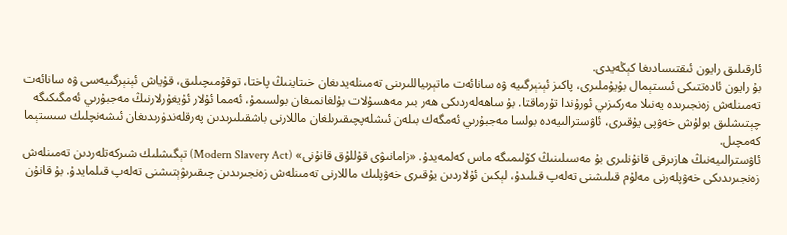ئارقىلىق رايون ئىقتىسادىغا كېڭەيدى.
بۇ رايون ئادەتتىكى ئىستېمال بۇيۇملىرى، پاكىز ئېنېرگىيە ۋە سانائەت ماتېرىياللىرىنى تەمىنلەيدىغان خىتاينىڭ پاختا، توقۇمىچىلىق، قۇياش ئېنېرگىيەسى ۋە سانائەت تەمىنلەش زەنجىرىدە يەنىلا مەركىزىي ئورۇندا تۇرماقتا. بۇ ساھەلەردىكى ھەر بىر مەھسۇلات بۇلغانمىغان بولسىمۇ، ئەمما ئۇلار ئۇيغۇرلارنىڭ مەجبۇرىي ئەمگىكىگە چېتىشلىق بولۇش خەۋپى يۇقىرى، ئاۋسترالىيەدە بولسا مەجبۇرىي ئەمگەك بىلەن ئىشلەپچىقىرىلغان ماللارنى باشقىلىرىدىن پەرقلەندۈرىدىغان ئىشەنچلىك سىستېما كەمچىل.
ئاۋسترالىيەنىڭ ھازىرقى قانۇنلىرى بۇ مەسىلىنىڭ كۆلىمىگە ماس كەلمەيدۇ. «زامانىۋى قۇللۇق قانۇنى» (Modern Slavery Act) تېگىشلىك شىركەتلەردىن تەمىنلەش زەنجىرىدىكى خەۋپلەرنى مەلۇم قىلىشنى تەلەپ قىلىدۇ، لېكىن ئۇلاردىن يۇقىرى خەۋپلىك ماللارنى تەمىنلەش زەنجىرىدىن چىقىرىۋېتىشنى تەلەپ قىلمايدۇ. بۇ قانۇن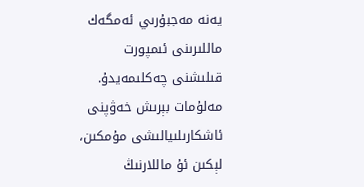يەنە مەجبۇرىي ئەمگەك ماللىرىنى ئىمپورت قىلىشنى چەكلىمەيدۇ. مەلۇمات بېرىش خەۋپنى ئاشكارىلىيالىشى مۇمكىن، لېكىن ئۇ ماللارنىڭ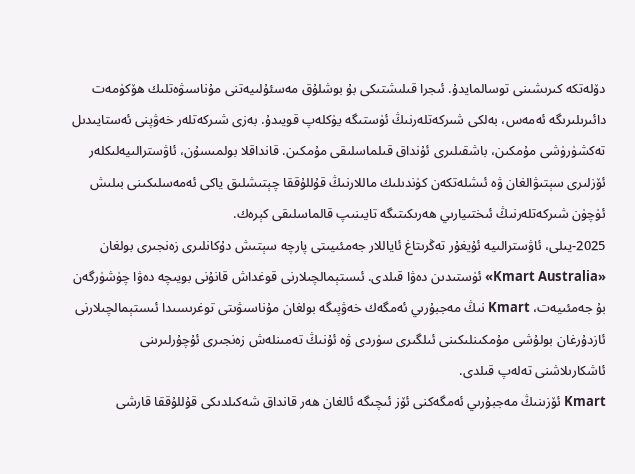دۆلەتكە كىرىشىنى توسالمايدۇ. ئىجرا قىلىشتىكى بۇ بوشلۇق مەسئۇلىيەتنى مۇناسىۋەتلىك ھۆكۈمەت دائىرىلىرىگە ئەمەس، بەلكى شىركەتلەرنىڭ ئۈستىگە يۈكلەپ قويىدۇ. بەزى شىركەتلەر خەۋپنى ئەستايىدىل تەكشۈرۈشى مۇمكىن، باشقىلىرى ئۇنداق قىلماسلىقى مۇمكىن. قانداقلا بولمىسۇن، ئاۋسترالىيەلىكلەر ئۆزلىرى سېتىۋالغان ۋە ئىشلەتكەن كۈندىلىك ماللارنىڭ قۇللۇققا چېتىشلىق ياكى ئەمەسلىكىنى بىلىش ئۈچۈن شىركەتلەرنىڭ ئىختىيارىي ھەرىكىتىگە تايىنىپ قالماسلىقى كېرەك.
2025-يىلى، ئاۋسترالىيە ئۇيغۇر تەڭرىتاغ ئاياللار جەمئىيىتى پارچە سېتىش دۇكانلىرى زەنجىرى بولغان «Kmart Australia» ئۈستىدىن دەۋا قىلدى. ئىستېمالچىلارنى قوغداش قانۇنى بويىچە دەۋا چۈشۈرگەن بۇ جەمئىيەت، Kmart نىڭ مەجبۇرىي ئەمگەك خەۋپىگە بولغان مۇناسىۋىتى توغرىسىدا ئىستېمالچىلارنى ئازدۇرغان بولۇشى مۇمكىنلىكىنى ئىلگىرى سۈردى ۋە ئۇنىڭ تەمىنلەش زەنجىرى ئۇچۇرلىرىنى ئاشكارىلاشنى تەلەپ قىلدى.
Kmart ئۆزىنىڭ مەجبۇرىي ئەمگەكنى ئۆز ئىچىگە ئالغان ھەر قانداق شەكىلدىكى قۇللۇققا قارشى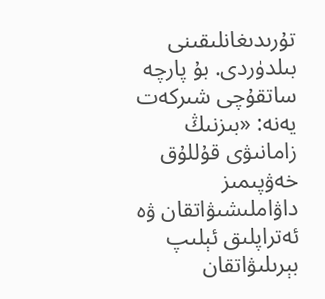تۇرىدىغانلىقىنى بىلدۈردى. بۇ پارچە ساتقۇچى شىركەت يەنە: «بىزنىڭ زامانىۋى قۇللۇق خەۋپىمىز داۋاملىشىۋاتقان ۋە ئەتراپلىق ئېلىپ بېرىلىۋاتقان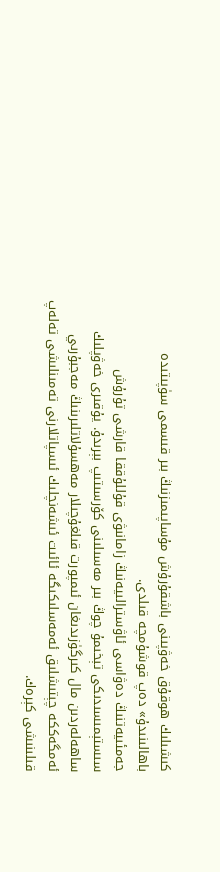كىشىلىك ھوقۇق خەۋپىنى باشقۇرۇش مۇساپىمىزنىڭ بىر قىسمى سۈپىتىدە باھالىنىدۇ» دەپ قوشۇمچە قىلدى.
جەمئىيەتنىڭ دەۋاسى ئاۋسترالىيەنىڭ زامانىۋى قۇللۇققا قارشى تۇرۇش سىستېمىسىدىكى تېخىمۇ چوڭ بىر مەسىلىنى كۆرسىتىپ بېرىدۇ. يۇقىرى خەۋپلىك ساھەلەردىن مال كىرگۈزىدىغان ئىمپورت قىلغۇچىلار مەھسۇلاتلىرىنىڭ مەجبۇرىي ئەمگەككە چېتىشلىق ئەمەسلىكىگە ئائىت ئىشەنچلىك ئىسپاتلارنى تەمىنلىشى تەلەپ قىلىنىشى كېرەك.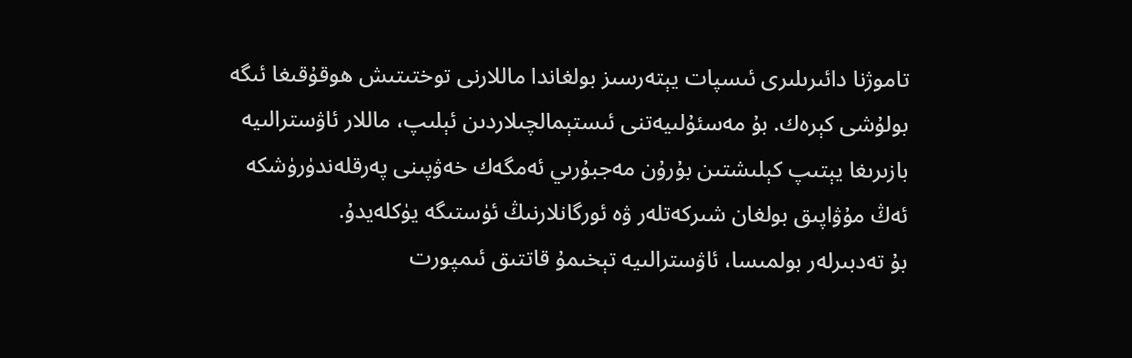تاموژنا دائىرىلىرى ئىسپات يېتەرسىز بولغاندا ماللارنى توختىتىش ھوقۇقىغا ئىگە بولۇشى كېرەك. بۇ مەسئۇلىيەتنى ئىستېمالچىلاردىن ئېلىپ، ماللار ئاۋسترالىيە بازىرىغا يېتىپ كېلىشتىن بۇرۇن مەجبۇرىي ئەمگەك خەۋپىنى پەرقلەندۈرۈشكە ئەڭ مۇۋاپىق بولغان شىركەتلەر ۋە ئورگانلارنىڭ ئۈستىگە يۈكلەيدۇ.
بۇ تەدبىرلەر بولمىسا، ئاۋسترالىيە تېخىمۇ قاتتىق ئىمپورت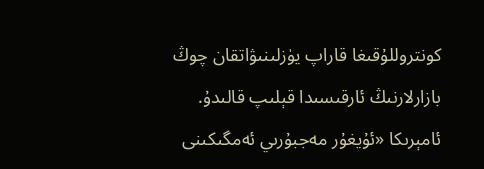كونتروللۇقىغا قاراپ يۈزلىنىۋاتقان چوڭ بازارلارنىڭ ئارقىسىدا قېلىپ قالىدۇ. ئامېرىكا «ئۇيغۇر مەجبۇرىي ئەمگىكىنى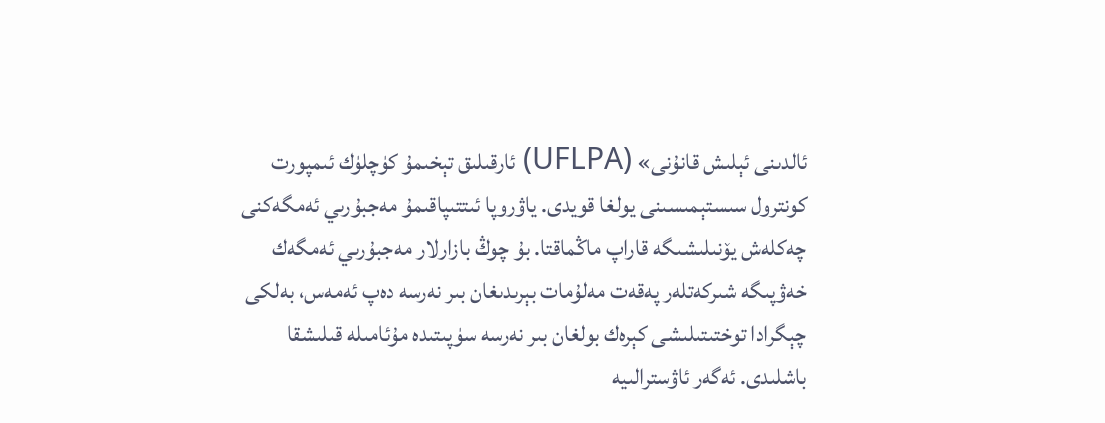ئالدىنى ئېلىش قانۇنى» (UFLPA) ئارقىلىق تېخىمۇ كۈچلۈك ئىمپورت كونترول سىستېمىسىنى يولغا قويدى. ياۋروپا ئىتتىپاقىمۇ مەجبۇرىي ئەمگەكنى چەكلەش يۆنىلىشىگە قاراپ ماڭماقتا. بۇ چوڭ بازارلار مەجبۇرىي ئەمگەك خەۋپىگە شىركەتلەر پەقەت مەلۇمات بېرىدىغان بىر نەرسە دەپ ئەمەس، بەلكى چېگرادا توختىتىلىشى كېرەك بولغان بىر نەرسە سۈپىتىدە مۇئامىلە قىلىشقا باشلىدى. ئەگەر ئاۋسترالىيە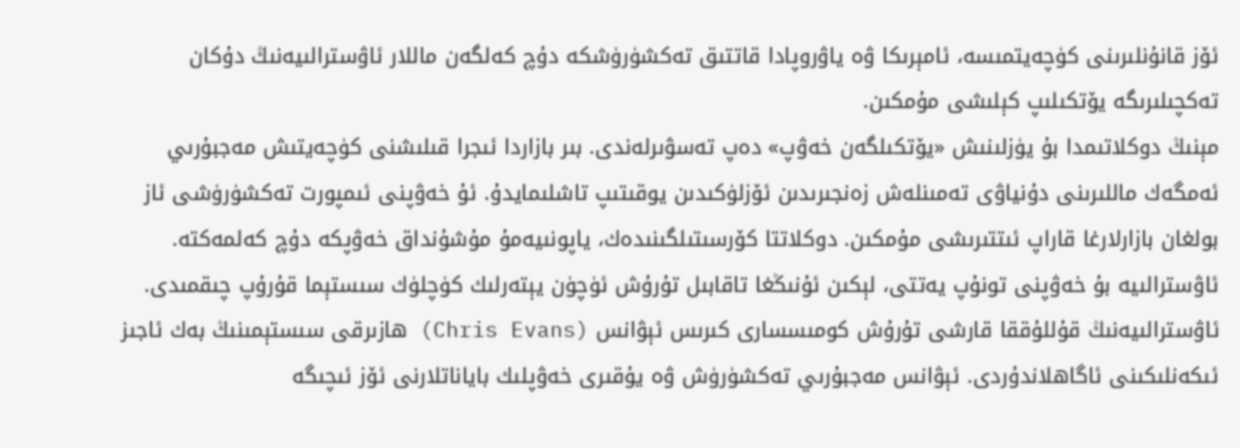ئۆز قانۇنلىرىنى كۈچەيتمىسە، ئامېرىكا ۋە ياۋروپادا قاتتىق تەكشۈرۈشكە دۇچ كەلگەن ماللار ئاۋسترالىيەنىڭ دۇكان تەكچىلىرىگە يۆتكىلىپ كېلىشى مۇمكىن.
مېنىڭ دوكلاتىمدا بۇ يۈزلىنىش «يۆتكىلگەن خەۋپ» دەپ تەسۋىرلەندى. بىر بازاردا ئىجرا قىلىشنى كۈچەيتىش مەجبۇرىي ئەمگەك ماللىرىنى دۇنياۋى تەمىنلەش زەنجىرىدىن ئۆزلۈكىدىن يوقىتىپ تاشلىمايدۇ. ئۇ خەۋپنى ئىمپورت تەكشۈرۈشى ئاز بولغان بازارلارغا قاراپ ئىتتىرىشى مۇمكىن. دوكلاتتا كۆرسىتىلگىنىدەك، ياپونىيەمۇ مۇشۇنداق خەۋپكە دۇچ كەلمەكتە. ئاۋسترالىيە بۇ خەۋپنى تونۇپ يەتتى، لېكىن ئۇنىڭغا تاقابىل تۇرۇش ئۈچۈن يېتەرلىك كۈچلۈك سىستېما قۇرۇپ چىقمىدى. ئاۋسترالىيەنىڭ قۇللۇققا قارشى تۇرۇش كومىسسارى كىرىس ئېۋانس (Chris Evans) ھازىرقى سىستېمىنىڭ بەك ئاجىز ئىكەنلىكىنى ئاگاھلاندۇردى. ئېۋانس مەجبۇرىي تەكشۈرۈش ۋە يۇقىرى خەۋپلىك باياناتلارنى ئۆز ئىچىگە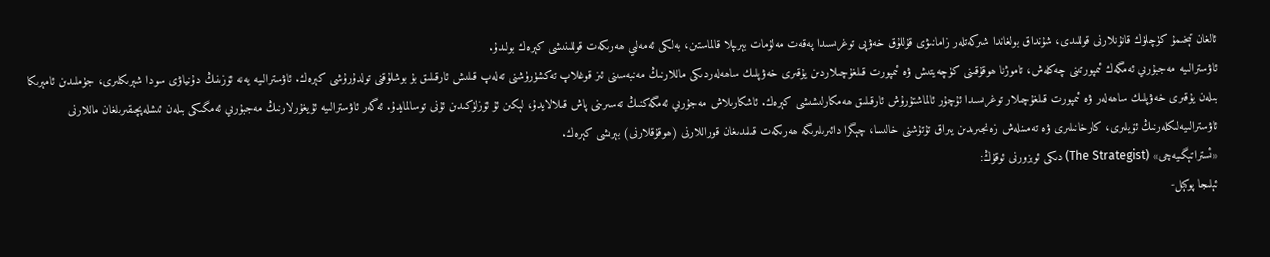ئالغان تېخىمۇ كۈچلۈك قانۇنلارنى قوللىدى، شۇنداق بولغاندا شىركەتلەر زامانىۋى قۇللۇق خەۋپى توغرىسىدا پەقەت مەلۇمات بېرىپلا قالماستىن، بەلكى ئەمەلىي ھەرىكەت قوللىنىشى كېرەك بولىدۇ.
ئاۋسترالىيە مەجبۇرىي ئەمگەك ئىمپورتىنى چەكلەش، تاموژنا ھوقۇقىنى كۈچەيتىش ۋە ئىمپورت قىلغۇچىلاردىن يۇقىرى خەۋپلىك ساھەلەردىكى ماللارنىڭ مەنبەسىنى ئىز قوغلاپ تەكشۈرۈشنى تەلەپ قىلىش ئارقىلىق بۇ بوشلۇقنى تولدۇرۇشى كېرەك. ئاۋسترالىيە يەنە ئۆزىنىڭ دۇنياۋى سودا شېرىكلىرى، جۈملىدىن ئامېرىكا بىلەن يۇقىرى خەۋپلىك ساھەلەر ۋە ئىمپورت قىلغۇچىلار توغرىسىدا ئۇچۇر ئالماشتۇرۇش ئارقىلىق ھەمكارلىشىشى كېرەك. ئاشكارىلاش مەجۇرىي ئەمگەكنىڭ تەسىرىنى پاش قىلالايدۇ، لېكىن ئۇ ئۆزلۈكىدىن ئۇنى توسالمايدۇ. ئەگەر ئاۋسترالىيە ئۇيغۇرلارنىڭ مەجبۇرىي ئەمگىكى بىلەن ئىشلەپچىقىرىلغان ماللارنى ئاۋسترالىيەلىكلەرنىڭ ئۆيلىرى، كارخانىلىرى ۋە تەمىنلەش زەنجىرىدىن يىراق تۇتۇشنى خالىسا، چېگرا دائىرىلىرىگە ھەرىكەت قىلىدىغان قوراللارنى (ھوقۇقلارنى) بېرىشى كېرەك.
«ئستراتېگىيەچى» (The Strategist) دىكى ئوبزورنى ئوقۇڭ:
ئېلىجا پوكېل-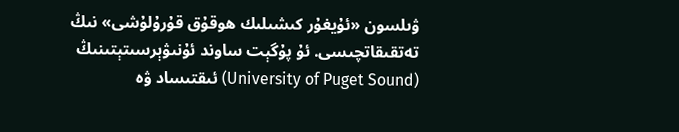ۋىلسون «ئۇيغۇر كىشىلىك ھوقۇق قۇرۇلۇشى» نىڭ تەتقىقاتچىسى. ئۇ پۇگېت ساوند ئۇنىۋېرسىتېتىنىڭ (University of Puget Sound) ئىقتىساد ۋە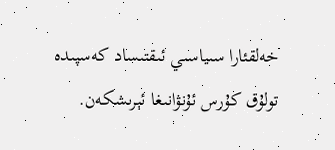خەلقئارا سىياسىي ئىقتىساد كەسپىدە تولۇق كۇرس ئۇنۋانىغا ئېرىشكەن.